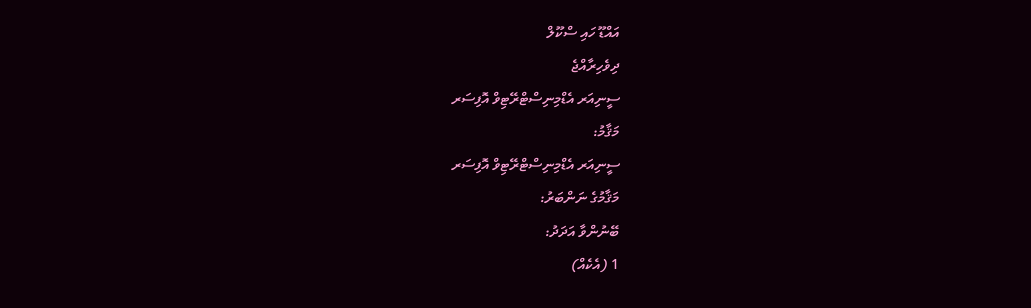އައްޑޫ ހައި ސްކޫލް
ދިވެހިރާއްޖެ
ސީނިއަރ އެޑްމިނިސްޓްރޭޓިވް އޮފިސަރ
މަޤާމު:
ސީނިއަރ އެޑްމިނިސްޓްރޭޓިވް އޮފިސަރ
މަޤާމުގެ ނަންބަރު:
ބޭނުންވާ އަދަދު:
1 (އެކެއް)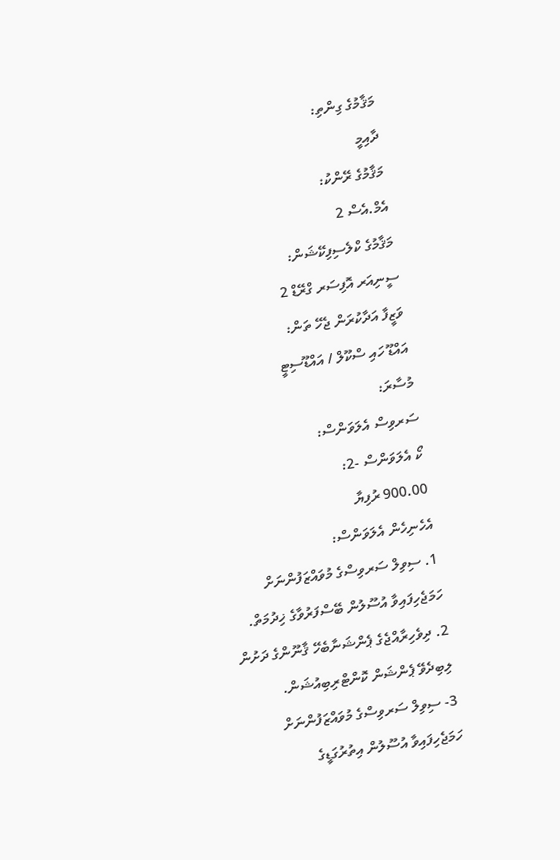މަޤާމުގެ ގިންތި:
ދާއިމީ
މަޤާމުގެ ރޭންކު:
އެމް.އެސް 2
މަޤާމުގެ ކްލެސިފިކޭޝަން:
ސީނިއަރ އޮފިސަރ ގްރޭޑް 2
ވަޒީފާ އަދާކުރަން ޖެހޭ ތަން:
އައްޑޫ ހައި ސްކޫލް / އައްޑޫސިޓީ
މުސާރަ:
ސަރވިސް އެލަވަންސް:
ކޯ އެލަވަންސް -2:
900.00 ރުފިޔާ
އެހެނިހެން އެލަވަންސް:
1. ސިވިލް ސަރވިސްގެ މުވައްޒަފުންނަށް ހަމަޖެހިފައިވާ އުސޫލުން ބޭސްފަރުވާގެ ޚިދުމަތް.
2. ދިވެހިރާއްޖެގެ ޕެންޝަނާބެހޭ ޤާނޫންގެ ދަށުން ލިބިދެވޭ ޕެންޝަން ކޮންޓްރިބިއުޝަން.
3- ސިވިލް ސަރވިސްގެ މުވައްޒަފުންނަށް ހަމަޖެހިފައިވާ އުސޫލުން އިތުރުގަޑީގެ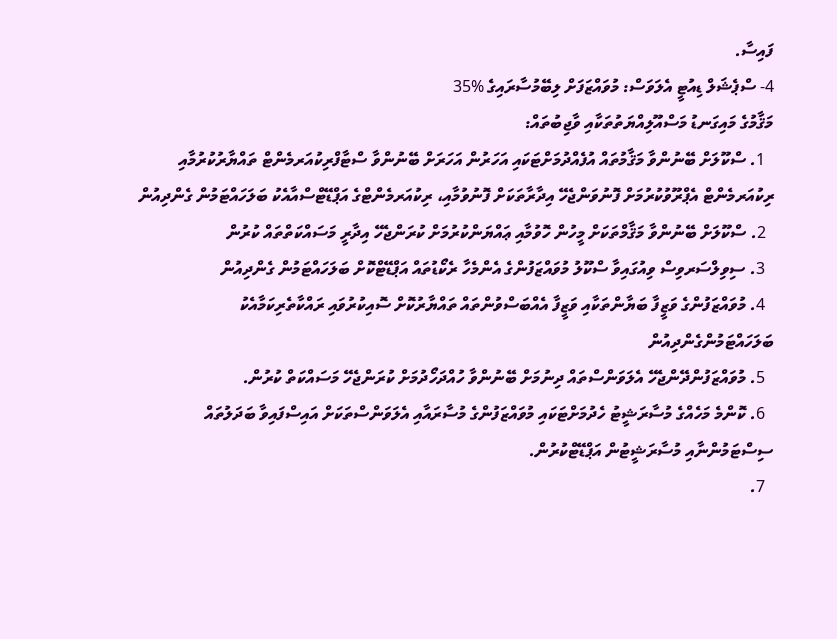ފައިސާ.
4- ސްޕެޝަލް ޑިއުޓީ އެލަވަސް: މުވައްޒަފަށް ލިބޭމުސާރައިގެ %35
މަޤާމުގެ މައިގަނޑު މަސްއޫލިއްޔަތުތަކާއި ވާޖިބުތައް:
  1. ސްކޫލަށް ބޭނުންވާ މަޤާމުތައް އުފެއްދުމަށްޓަކައި އަހަރުން އަހަރަށް ބޭނުންވާ ސްޓާފްރިކުއަރމެންޓް ތައްޔާރުކުރުމާއި ރިކުއަރމެންޓް އެޕްރޫވުކުރުމަށް ފޮނުވަންޖެހޭ އިދާރާތަކަށް ފޮނުވުމާއި، ރިކުއަރމެންޓްގެ އަޕްޑޭޓްސްއާއެކު ބަލަހައްޓަމުން ގެންދިއުން
  2. ސްކޫލަށް ބޭނުންވާ މަޤާމްތަކަށް މީހުން ހޮވުމާއި ޢައްޔަންކުރުމަށް ކުރަންޖެހޭ އިދާރީ މަސައްކަތްތައް ކުރުން
  3. ސިވިލްސަރވިސް ވިއުގައިވާ ސްކޫލު މުވައްޒަފުންގެ އެންމެހާ ރެކޯޑުތައް އަޕްޑޭޓްކޮށް ބަލަހައްޓަމުން ގެންދިއުން
  4. މުވައްޒަފުންގެ ވަޒީފާ ބަޔާންތަކާއި ވަޒީފާ އެއްބަސްވުންތައް ތައްޔާރުކޮށް ސޮއިކުރުވައި ރައްކާތެރިކަމާއެކު ބަލަހައްޓަމުންގެންދިއުން
  5. މުވައްޒަފުންދޭންޖެހޭ އެލަވަންސްތައް ދިނުމަށް ބޭނުންވާ ހުއްދަހޯދުމަށް ކުރަންޖެހޭ މަސައްކަތް ކުރުން.
  6. ކޮންމެ މަހެއްގެ މުސާރަޝީޓު ހެދުމަށްޓަކައި މުވައްޒަފުންގެ މުސާރައާއި އެލަވަންސްތަކަށް އައިސްފައިވާ ބަދަލުތައް ސިސްޓަމުންނާއި މުސާރަޝީޓުން އަޕްޑޭޓްކުރުން.
  7.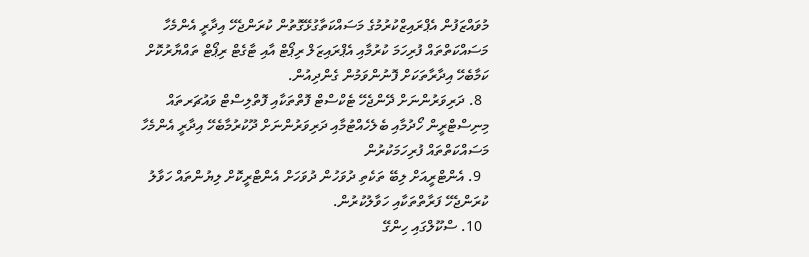މުވައްޒަފުން އެޕްރައިޒްކުރުމުގެ މަސައްކަތާގުޅޭގޮތުން ކުރަންޖެހޭ އިދާރީ އެންމެހާ މަސައްކަތްތައް ފުރިހަމަ ކުރުމާއި އެޕްރައިޒަލް ރިޕޯޓް އާއި ޓާގެޓް ރިޕޯޓް ތައްޔާރުކޮށް ކަމާބެހޭ އިދާރާތަކަށް ފޮނުންވަމުން ގެންދިއުން.
  8. ދަރިވަރުންނަށް ދޭންޖެހޭ ޓެކްސްޓް ފޮތްތަކާއި ފޮތްލިސްޓް ވައުޗަރތައް މިނިސްޓްރީން ހޯދުމާއި ބެލެހެއްޓުމާއި ދަރިވަރުންނަށް ދޫކުރުމާބެހޭ އިދާރީ އެންމެހާ މަސައްކަތްތައް ފުރިހަމަކުރުން
  9. އެންޓްރީއަށް ލިބޭ ތަކެތި ދުވަހުން ދުވަހަށް އެންޓްރީކޮށް ލިޔުންތައް ހަވާލު ކުރަންޖެހޭ ފަރާތްތަކާއި ހަވާލުކުރުން.
  10. ސްކޫލްގައި ހިންގޭ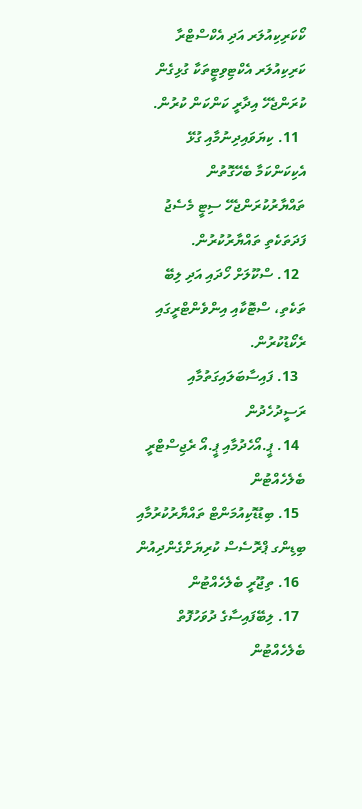ކޯކަރިކިއުލަރ އަދި އެކްސްޓްރާ ކަރިކިއުލަރ އެކްޓިވިޓީތަކާ ގުޅިގެން ކުރަންޖެހޭ އިދާރީ ކަންކަން ކުރުން.
  11. ކިޔަވައިދިނުމާއި ގުޅޭ އެކިކަންކަމާ ބެހޭގޮތުން ތައްޔާރުކުރަންޖެހޭ ސިޓީ މެސެޖު ފަދަތަކެތި ތައްޔާރުކުރުން.
  12. ސްކޫލަށް ހޯދައި އަދި ލިބޭ ތަކެތި، ސްޓޮކާއި އިންވެންޓްރީގައި ރެކޯޑުކުރުން.
  13. ފައިސާބަލައިގަތުމާއި ރަސީދުހެދުން
  14. ޕީ.އޯހެދުމާއި ޕީ.އޯ ރެޖިސްޓްރީ ބެލެހެއްޓުން
  15. ބިޑުޑޮކިއުމަންޓް ތައްޔާރުކުރުމާއި ބިޑިންގ ޕްރޮސެސް ކުރިޔަށްގެންދިއުން
  16. ތިޖޫރީ ބެލެހެއްޓުން
  17. ލިބޭފައިސާގެ ދުވަހުފޮތް ބެލެހެއްޓުން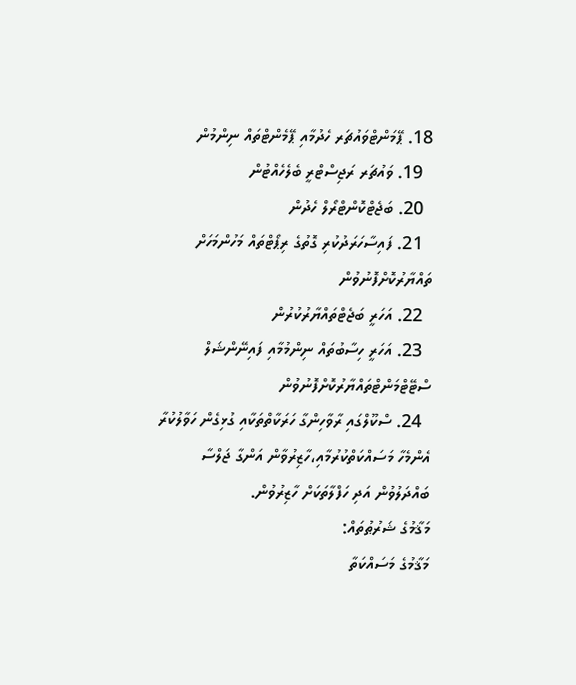18. ޕޭމަންޓްވައުޗަރ ހެދުމާއި ޕޭމެންޓްތައް ނިންމުން
  19. ވައުޗަރ ރަޖިސްޓްރީ ބެލެހެއްޓުން
  20. ބަޖެޓްކޮންޓްރޯލް ހެދުން
  21. ފައިސާހަރަދުކުރި ގޮތުގެ ރިޕޯޓްތައް މަހުންމަހަށް ތައްޔާރުކޮށްފޮނުވުން
  22. އަހަރީ ބަޖެޓްތައްޔާރުކުރުން
  23. އަހަރީ ހިސާބުތައް ނިންމުމާއި ފައިނޭންޝަލް ސްޓޭޓްމަންޓްތައްޔާރުކޮށްފޮނުވުން
  24. ސްކޫލްގައި ރާވާހިންގާ ހަރަކާތްތަކާއި ގުޅިގެން ހަވާލުކުރާ އެންމެހާ މަސައްކަތްކުރުމާއި،ހާޒިރުވާން އަންގާ ޖަލްސާ ބައްދަލުވުން އަދި ހަފްލާތަކަށް ހާޒިރުވުން.
މަޤާމުގެ ޝަރުޠުތައް:
މަޤާމުގެ މަސައްކަތާ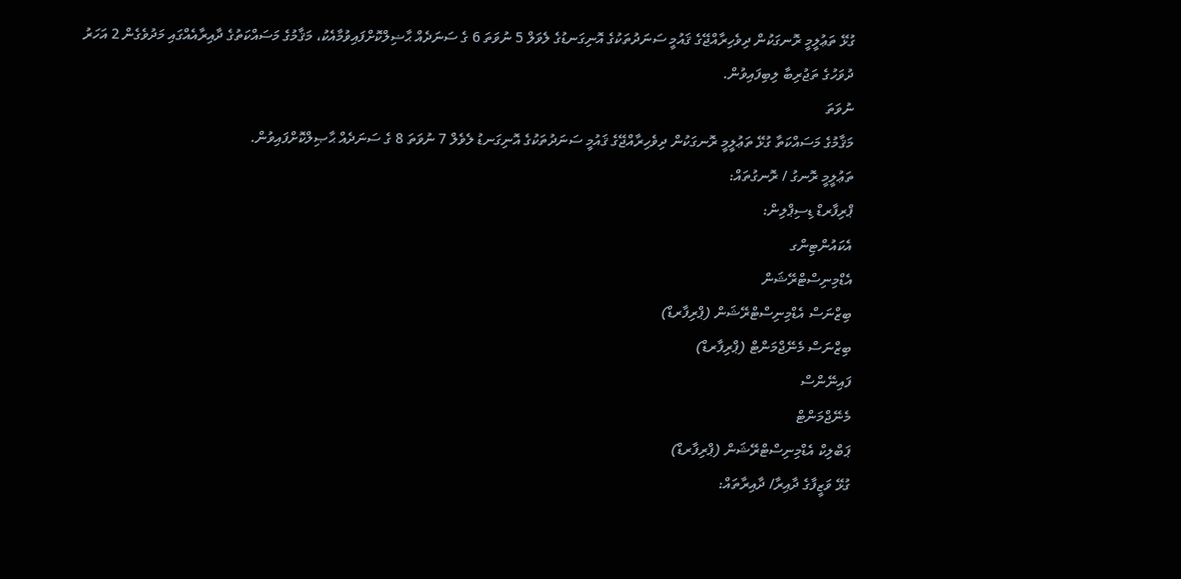ގުޅޭ ތަޢުލީމީ ރޮނގަކުން ދިވެހިރާއްޖޭގެ ޤައުމީ ސަނަދުތަކުގެ އޮނިގަނޑުގެ ލެވަލް 5 ނުވަތަ 6 ގެ ސަނަދެއް ޙާޟިލްކޮށްފައިވުމާއެކު، މަޤާމުގެ މަސައްކަތުގެ ދާއިރާއެއްގައި މަދުވެގެން 2 އަހަރު ދުވަހުގެ ތަޖުރިބާ ލިބިފައިވުން.
ނުވަތަ
މަޤާމުގެ މަސައްކަތާ ގުޅޭ ތަޢުލީމީ ރޮނގަކުން ދިވެހިރާއްޖޭގެ ޤައުމީ ސަނަދުތަކުގެ އޮނިގަނޑު ލެވެލް 7 ނުވަތަ 8 ގެ ސަނަދެއް ޙާޞިލްކޮށްފައިވުން.
ތަޢުލީމީ ރޮނގު / ރޮނގުތައް:
ޕްރިފާރޑް ޑިސިޕްލިން:
އެކައުންޓިންގ
އެޑްމިނިސްޓްރޭޝަން
ބިޒްނަސް އެޑްމިނިސްޓްރޭޝަން (ޕްރިފާރޑް)
ބިޒްނަސް މެނޭޖްމަންޓް (ޕްރިފާރޑް)
ފައިނޭންސް
މެނޭޖްމަންޓް
ޕަބްލިކް އެޑްމިނިސްޓްރޭޝަން (ޕްރިފާރޑް)
ގުޅޭ ވަޒީފާގެ ދާއިރާ/ ދާއިރާތައް: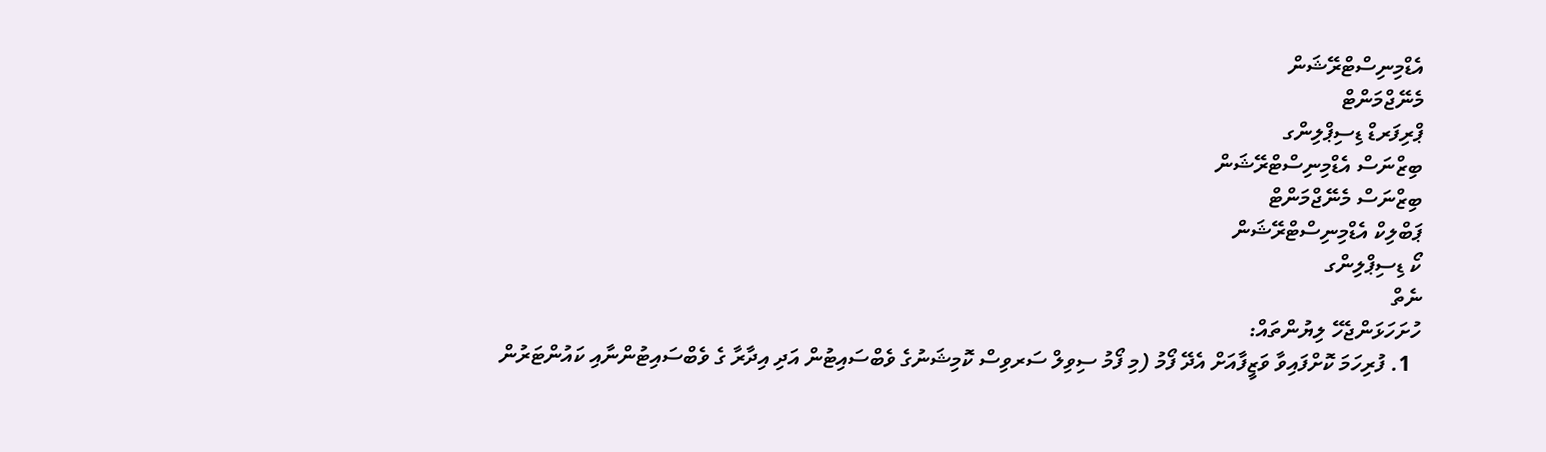އެޑްމިނިސްޓްރޭޝަން
މެނޭޖްމަންޓް
ޕްރިފަރޑް ޑިސިޕްލިންގ
ބިޒްނަސް އެޑްމިނިސްޓްރޭޝަން
ބިޒްނަސް މެނޭޖްމަންޓް
ޕަބްލިކް އެޑްމިނިސްޓްރޭޝަން
ކޯ ޑިސިޕްލިންގ
ނެތް
ހުށަހަޅަންޖެހޭ ލިޔުންތައް:
  1. ފުރިހަމަ ކޮށްފައިވާ ވަޒީފާއަށް އެދޭ ފޯމު (މި ފޯމު ސިވިލް ސަރވިސް ކޮމިޝަނުގެ ވެބްސައިޓުން އަދި އިދާރާ ގެ ވެބްސައިޓުންނާއި ކައުންޓަރުން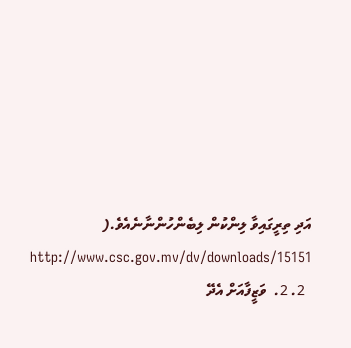އަދި ތިރީގައިވާ ލިންކުން ލިބެންހުންނާނެއެވެ.(       http://www.csc.gov.mv/dv/downloads/15151
  2. 2.  ވަޒީފާއަށް އެދޭ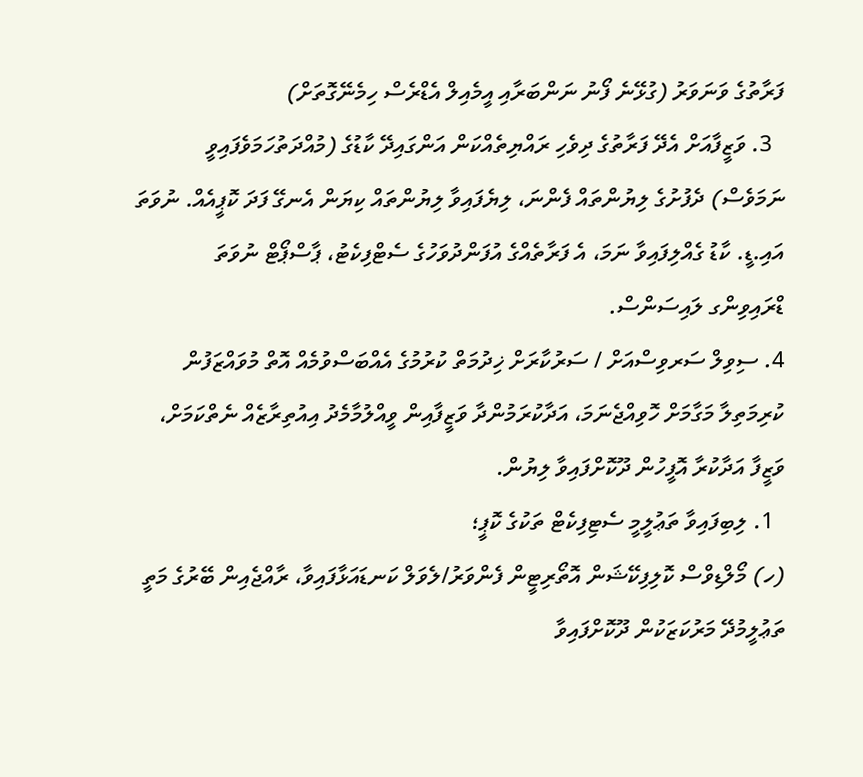ފަރާތުގެ ވަނަވަރު (ގުޅޭނެ ފޯނު ނަންބަރާއި އީމެއިލް އެޑްރެސް ހިމެނޭގޮތަށް)
  3. ވަޒީފާއަށް އެދޭ ފަރާތުގެ ދިވެހި ރައްޔިތެއްކަން އަންގައިދޭ ކާޑުގެ (މުއްދަތުހަމަވެފައިވީ ނަމަވެސް) ދެފުށުގެ ލިޔުންތައް ފެންނަ، ލިޔެފައިވާ ލިޔުންތައް ކިޔަން އެނގޭ ފަދަ ކޮޕީއެއް. ނުވަތަ އައި.ޑީ. ކާޑު ގެއްލިފައިވާ ނަމަ، އެ ފަރާތެއްގެ އުފަންދުވަހުގެ ސެޓްފިކެޓު، ޕާސްޕޯޓް ނުވަތަ ޑްރައިވިންގ ލައިސަންސް.
4. ސިވިލް ސަރވިސްއަށް / ސަރުކާރަށް ޚިދުމަތް ކުރުމުގެ އެއްބަސްވުމެއް އޮތް މުވައްޒަފުން ކުރިމަތިލާ މަގާމަށް ހޮވިއްޖެނަމަ، އަދާކުރަމުންދާ ވަޒީފާއިން ވީއްލުމާމެދު އިއުތިރާޒެއް ނެތްކަމަށް، ވަޒީފާ އަދާކުރާ އޮފީހުން ދޫކޮށްފައިވާ ލިޔުން.
  1. ލިބިފައިވާ ތަޢުލީމީ ސެޓިފިކެޓް ތަކުގެ ކޮޕީ؛
(ހ) މޯލްޑިވްސް ކޮލިފިކޭޝަން އޮތޯރިޓީން ފެންވަރު/ލެވަލް ކަނޑައަޅާފައިވާ، ރާއްޖެއިން ބޭރުގެ މަތީ ތަޢުލީމުދޭ މަރުކަޒަކުން ދޫކޮށްފައިވާ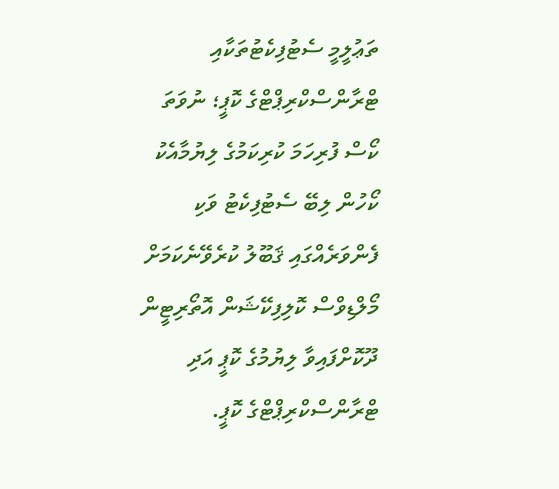ތަޢުލީމީ ސެޓުފިކެޓުތަކާއި ޓްރާންސްކްރިޕްޓްގެ ކޮޕީ؛ ނުވަތަ ކޯސް ފުރިހަމަ ކުރިކަމުގެ ލިޔުމާއެކު ކޯހުން ލިބޭ ސެޓުފިކެޓު ވަކި ފެންވަރެއްގައި ޤަބޫލު ކުރެވޭނެކަމަށް މޯލްޑިވްސް ކޮލިފިކޭޝަން އޮތޯރިޓީން ދޫކޮށްފައިވާ ލިޔުމުގެ ކޮޕީ އަދި ޓްރާންސްކްރިޕްޓްގެ ކޮޕީ.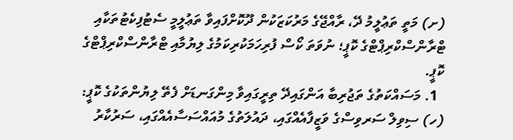(ށ) މަތީ ތަޢުލީމު ދޭ، ރާއްޖޭގެ މަރުކަޒަކުން ދޫކޮށްފައިވާ ތަޢުލީމީ ސެޓުފިކެޓުތަކާއި ޓްރާންސްކްރިޕްޓްގެ ކޮޕީ؛ ނުވަތަ ކޯސް ފުރިހަމަކުރިކަމުގެ ލިޔުމާއި ޓްރާންސްކްރިޕްޓްގެ ކޮޕީ.
  1. މަސައްކަތުގެ ތަޖުރިބާ އަންގައިދޭ ތިރީގައިވާ މިންގަނޑަށް ފެތޭ ލިޔުންތަކުގެ ކޮޕީ:
(ހ) ސިވިލް ސަރވިސްގެ ވަޒީފާއެއްގައި، ދައުލަތުގެ މުއައްސަސާއެއްގައި، ސަރުކާރު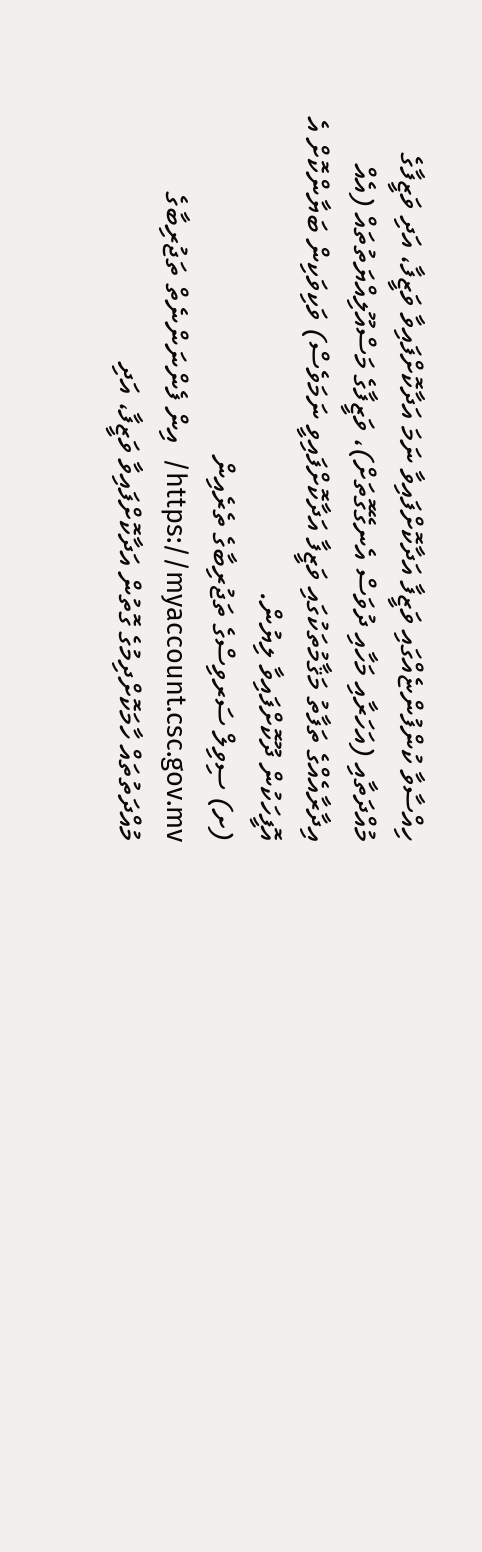ހިއްސާވާ ކުންފުންޏެއްގައި ވަޒީފާ އަދާކޮށްފައިވާ ނަމަ އަދާކޮށްފައިވާ ވަޒީފާ، އަދި ވަޒީފާގެ މުއްދަތާއި (އަހަރާއި މަހާއި ދުވަސް އެނގޭގޮތަށް)، ވަޒީފާގެ މަސްއޫލިއްޔަތުތައް (އެއް އިދާރާއެއްގެ ތަފާތު މަޤާމުތަކުގައި ވަޒީފާ އަދާކޮށްފައިވީ ނަމަވެސް) ވަކިވަކިން ބަޔާންކޮށް އެ އޮފީހަކުން ދޫކޮށްފައިވާ ލިޔުން.
(ށ) ސިވިލް ސަރވިސްގެ ތަޖުރިބާގެ ތެރެއިން  https://myaccount.csc.gov.mv/  އިން ފެންނަންނެތް ތަޖުރިބާގެ މުއްދަތުތައް ހާމަކޮށްދިމުގެ ގޮތުން އަދާކޮށްފައިވާ ވަޒީފާ، އަދި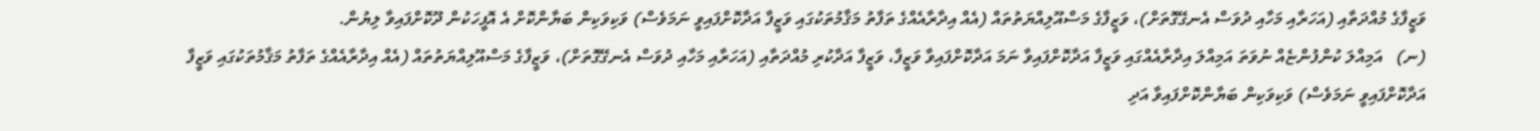ވަޒީފާގެ މުއްދަތާއި (އަހަރާއި މަހާއި ދުވަސް އެނގޭގޮތަށް)، ވަޒީފާގެ މަސްއޫލިއްޔަތުތައް (އެއް އިދާރާއެއްގެ ތަފާތު މަޤާމުތަކުގައި ވަޒީފާ އަދާކޮށްފައިވީ ނަމަވެސް) ވަކިވަކިން ބަޔާންކޮށް އެ އޮފީހަކުން ދޫކޮށްފައިވާ ލިޔުން.
(ނ)   އަމިއްލަ ކުންފުންޏެއް ނުވަތަ އަމިއްލަ އިދާރާއެއްގައި ވަޒީފާ އަދާކޮށްފައިވާ ނަމަ އަދާކޮށްފައިވާ ވަޒީފާ، ވަޒީފާ އަދާކުރި މުއްދަތާއި (އަހަރާއި މަހާއި ދުވަސް އެނގޭގޮތަށް)، ވަޒީފާގެ މަސްއޫލިއްޔަތުތައް (އެއް އިދާރާއެއްގެ ތަފާތު މަޤާމުތަކުގައި ވަޒީފާ އަދާކޮށްފައިވީ ނަމަވެސް) ވަކިވަކިން ބަޔާންކޮށްފައިވާ އަދި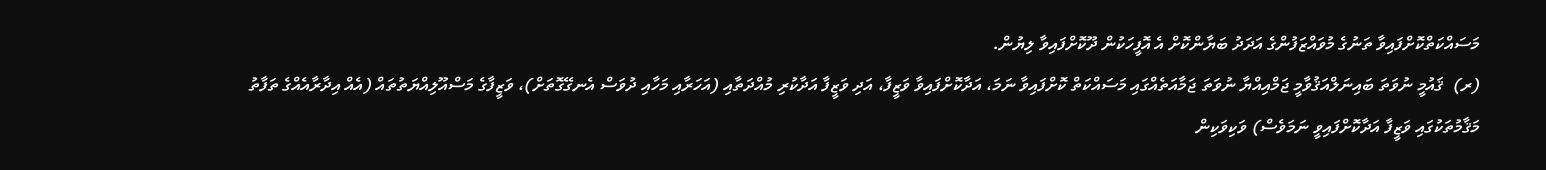މަސައްކަތްކޮށްފައިވާ ތަނުގެ މުވައްޒަފުންގެ އަދަދު ބަޔާންކޮށް އެ އޮފީހަކުން ދޫކޮށްފައިވާ ލިޔުން.
(ރ)  ޤައުމީ ނުވަތަ ބައިނަލްއަޤުވާމީ ޖަމްއިއްޔާ ނުވަތަ ޖަމާއަތެއްގައި މަސައްކަތް ކޮށްފައިވާ ނަމަ، އަދާކޮށްފައިވާ ވަޒީފާ، އަދި ވަޒީފާ އަދާކުރި މުއްދަތާއި (އަހަރާއި މަހާއި ދުވަސް އެނގޭގޮތަށް)، ވަޒީފާގެ މަސްއޫލިއްޔަތުތައް (އެއް އިދާރާއެއްގެ ތަފާތު މަޤާމުތަކުގައި ވަޒީފާ އަދާކޮށްފައިވީ ނަމަވެސް) ވަކިވަކިން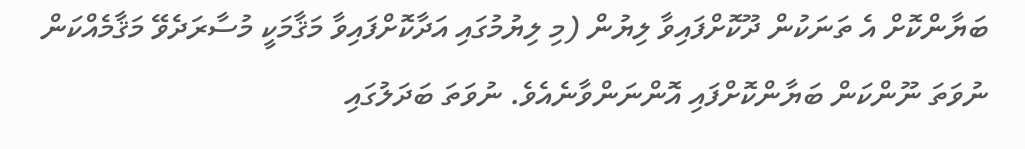ބަޔާންކޮށް އެ ތަނަކުން ދޫކޮށްފައިވާ ލިޔުން (މި ލިޔުމުގައި އަދާކޮށްފައިވާ މަޤާމަކީ މުސާރަދެވޭ މަޤާމެއްކަން ނުވަތަ ނޫންކަން ބަޔާންކޮށްފައި އޮންނަންވާނެއެވެ. ނުވަތަ ބަދަލުގައި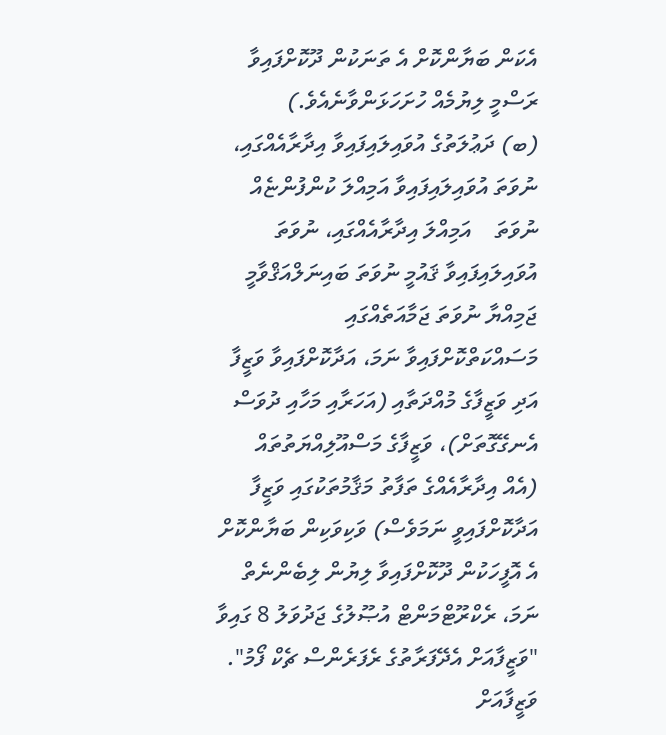އެކަން ބަޔާންކޮށް އެ ތަނަކުން ދޫކޮށްފައިވާ ރަސްމީ ލިޔުމެއް ހުށަހަޅަންވާނެއެވެ.)
(ބ) ދަޢުލަތުގެ އުވައިލައިފައިވާ އިދާރާއެއްގައި، ނުވަތަ އުވައިލައިފައިވާ އަމިއްލަ ކުންފުންޏެއް ނުވަތަ    އަމިއްލަ އިދާރާއެއްގައި، ނުވަތަ އުވައިލައިފައިވާ ޤައުމީ ނުވަތަ ބައިނަލްއަޤްވާމީ ޖަމިއްޔާ ނުވަތަ ޖަމާއަތެއްގައި މަސައްކަތްކޮށްފައިވާ ނަމަ، އަދާކޮށްފައިވާ ވަޒީފާ އަދި ވަޒީފާގެ މުއްދަތާއި (އަހަރާއި މަހާއި ދުވަސް އެނގޭގޮތަށް)، ވަޒީފާގެ މަސްއޫލިއްޔަތުތައް (އެއް އިދާރާއެއްގެ ތަފާތު މަޤާމުތަކުގައި ވަޒީފާ އަދާކޮށްފައިވީ ނަމަވެސް) ވަކިވަކިން ބަޔާންކޮށް އެ އޮފީހަކުން ދޫކޮށްފައިވާ ލިޔުން ލިބެންނެތް ނަމަ، ރެކްރޫޓްމަންޓް އުޞޫލުގެ ޖަދުވަލު 8 ގައިވާ "ވަޒީފާއަށް އެދޭފަރާތުގެ ރެފަރެންސް ޗެކް ފޯމު".
ވަޒީފާއަށް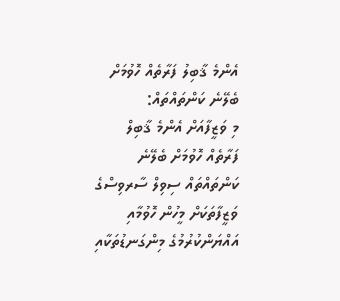އެންމެ ޤާބިލު ފަރާތެއް ހޮވުމަށް ބެލޭނެ ކަންތައްތައް:
މި ވަޒީފާއަށް އެންމެ ޤާބިލް ފަރާތެއް ހޮވުމަށް ބެލޭނެ ކަންތައްތައް ސިވިލް ސާރވިސްގެ ވަޒީފާތަކަށް މީހުން ހޮވުމާއި އައްޔަންކުރުމުގެ މިންގަނޑުތަކާއި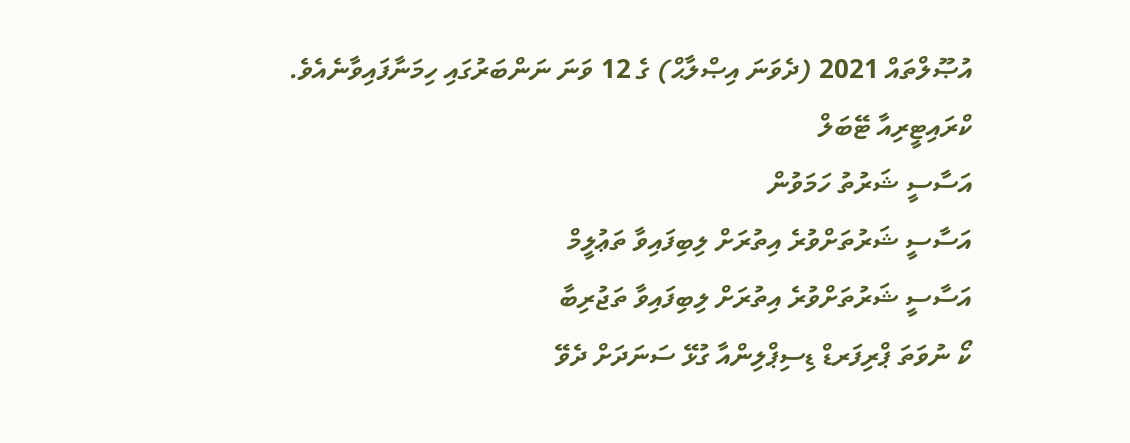އުޞޫލްތައް 2021 (ދެވަނަ އިޞްލާޙް) ގެ 12 ވަނަ ނަންބަރުގައި ހިމަނާފައިވާނެއެވެ.
ކްރައިޓީރިއާ ޓޭބަލް
އަސާސީ ޝަރުތު ހަމަވުން
އަސާސީ ޝަރުތަށްވުރެ އިތުރަށް ލިބިފައިވާ ތަޢުލީމް
އަސާސީ ޝަރުތަށްވުރެ އިތުރަށް ލިބިފައިވާ ތަޖުރިބާ
ކޯ ނުވަތަ ޕްރިފަރޑް ޑިސިޕްލިންއާ ގުޅޭ ސަނަދަށް ދެވޭ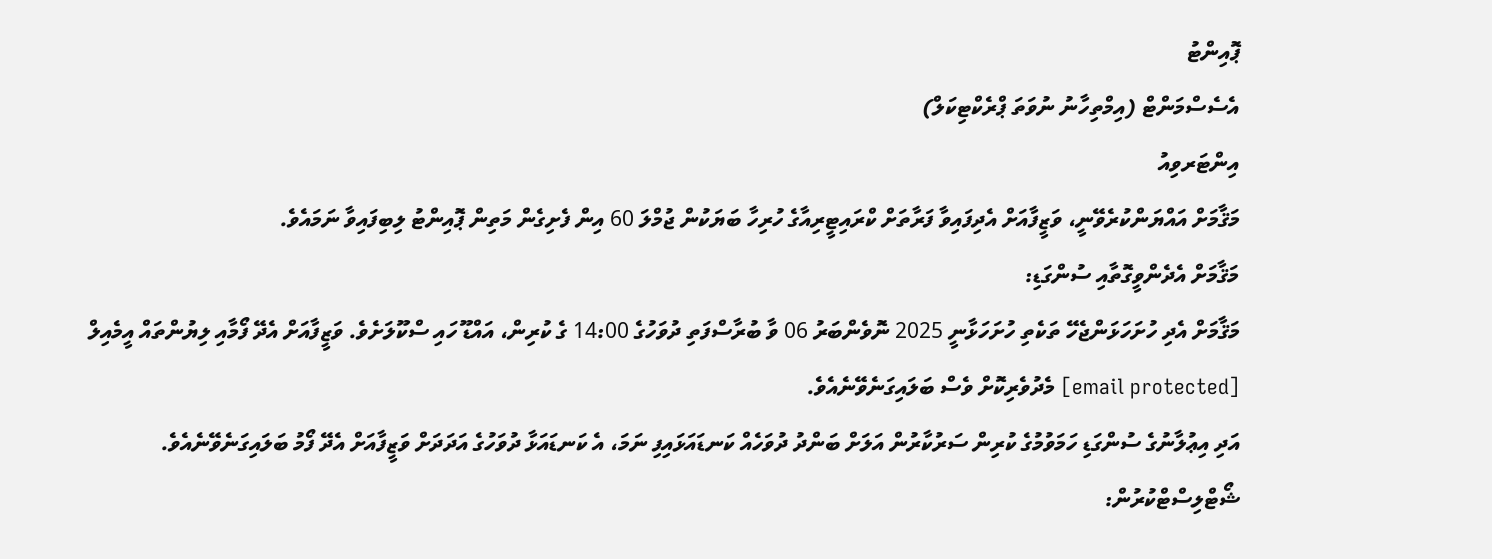ޕޮއިންޓު
އެސެސްމަންޓް (އިމްތިހާނު ނުވަތަ ޕްރެކްޓިކަލް)
އިންޓަރވިއު
މަޤާމަށް އައްޔަންކުރެވޭނީ، ވަޒީފާއަށް އެދިފައިވާ ފަރާތަށް ކްރައިޓީރިއާގެ ހުރިހާ ބަޔަކުން ޖުމްލަ 60 އިން ފެށިގެން މަތިން ޕޮއިންޓު ލިބިފައިވާ ނަމައެވެ.
މަޤާމަށް އެދެންވީގޮތާއި ސުންގަޑި:
މަޤާމަށް އެދި ހުށަހަޅަންޖެހޭ ތަކެތި ހުށަހަޅާނީ 2025 ނޮވެންބަރު 06 ވާ ބުރާސްފަތި ދުވަހުގެ 14:00 ގެ ކުރިން، އައްޑޫ ހައި ސްކޫލަށެވެ. ވަޒީފާއަށް އެދޭ ފޯމާއި ލިޔުންތައް އީމެއިލް [email protected] މެދުވެރިކޮށް ވެސް ބަލައިގަނެވޭނެއެވެ.
އަދި އިޢުލާނުގެ ސުންގަޑި ހަމަވުމުގެ ކުރިން ސަރުކާރުން އަލަށް ބަންދު ދުވަހެއް ކަނޑައަޅައިފި ނަމަ، އެ ކަނޑައަޅާ ދުވަހުގެ އަދަދަށް ވަޒީފާއަށް އެދޭ ފޯމު ބަލައިގަނެވޭނެއެވެ.
ޝޯޓްލިސްޓްކުރުން: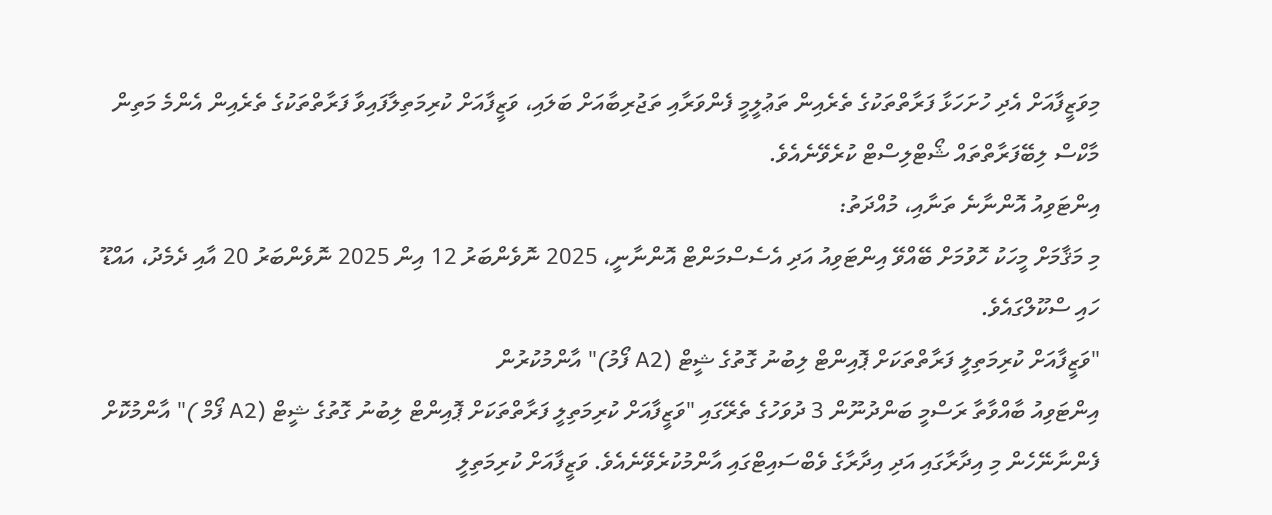މިވަޒީފާއަށް އެދި ހުށަހަޅާ ފަރާތްތަކުގެ ތެރެއިން ތަޢުލީމީ ފެންވަރާއި ތަޖުރިބާއަށް ބަލައި، ވަޒީފާއަށް ކުރިމަތިލާފައިވާ ފަރާތްތަކުގެ ތެރެއިން އެންމެ މަތިން މާކްސް ލިބޭފަރާތްތައް ޝޯޓްލިސްޓް ކުރެވޭނެއެވެ.
އިންޓަވިއު އޮންނާނެ ތަނާއި، މުއްދަތު:
މި މަޤާމަށް މީހަކު ހޮވުމަށް ބޭއްވޭ އިންޓަވިއު އަދި އެސެސްމަންޓް އޮންނާނީ، 2025 ނޮވެންބަރު 12 އިން 2025 ނޮވެންބަރު 20 އާއި ދެމެދު، އައްޑޫ ހައި ސްކޫލްގައެވެ.
"ވަޒީފާއަށް ކުރިމަތިލީ ފަރާތްތަކަށް ޕޮއިންޓް ލިބުނު ގޮތުގެ ޝީޓް (A2 ފޯމު)" އާންމުކުރުން
އިންޓަވިއު ބާއްވާތާ ރަސްމީ ބަންދުނޫން 3 ދުވަހުގެ ތެރޭގައި "ވަޒީފާއަށް ކުރިމަތިލީ ފަރާތްތަކަށް ޕޮއިންޓް ލިބުނު ގޮތުގެ ޝީޓް (A2 ފޯމް )" އާންމުކޮށް ފެންނާނޭހެން މި އިދާރާގައި އަދި އިދާރާގެ ވެބްސައިޓްގައި އާންމުކުރެވޭނެއެވެ. ވަޒީފާއަށް ކުރިމަތިލީ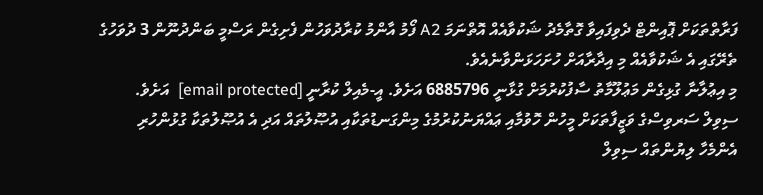ފަރާތްތަކަށް ޕޮއިންޓް ދެވިފައިވާ ގޮތާމެދު ޝަކުވާއެއް އޮތްނަމަ A2 ފޯމު އާންމު ކުރާދުވަހުން ފެށިގެން ރަސްމީ ބަންދުނޫން 3 ދުވަހުގެ ތެރޭގައި އެ ޝަކުވާއެއް މި އިދާރާއަށް ހުށަހަޅަންވާނެއެވެ.
މި އިޢުލާނާ ގުޅިގެން މަޢުލޫމާތު ސާފުކުރުމަށް ގުޅާނީ 6885796 އަށެވެ. އީ-މެއިލް ކުރާނީ [email protected]  އަށެވެ.
ސިވިލް ސަރވިސްގެ ވަޒީފާތަކަށް މީހުން ހޮވުމާއި ޢައްޔަނުކުރުމުގެ މިންގަނޑުތަކާއި އުޞޫލުތައް އަދި އެ އުޞޫލުތަކާ ގުޅުންހުރި އެންމެހާ ލިޔުންތައް ސިވިލް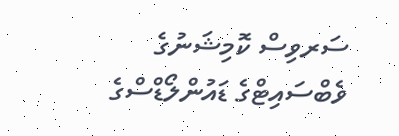ސަރވިސް ކޮމިޝަނުގެ ވެބްސައިޓްގެ ޑައުންލޯޑްސްގެ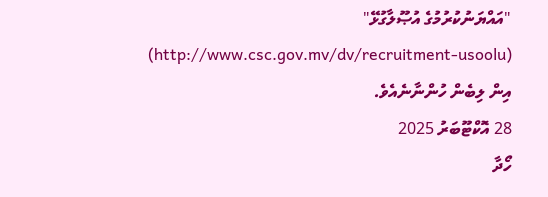"އައްޔަނުކުރުމުގެ އުޞޫލާގުޅޭ" (http://www.csc.gov.mv/dv/recruitment-usoolu) އިން ލިބެން ހުންނާނެއެވެ.
28 އޮކްޓޫބަރު 2025
ހޯދާ